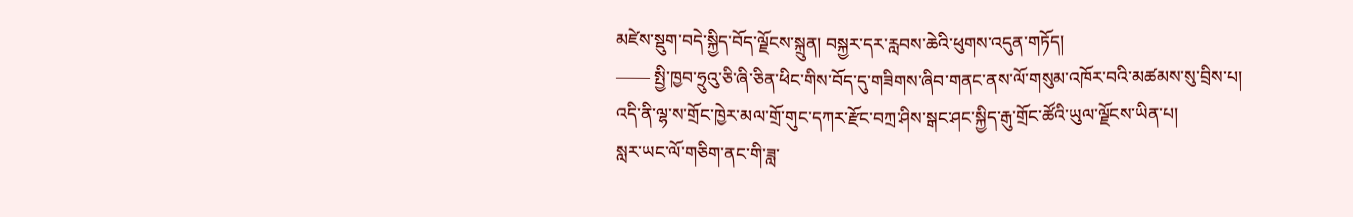མཛེས་སྡུག་བདེ་སྐྱིད་བོད་ལྗོངས་སྐྲུན། བསྐྱར་དར་རླབས་ཆེའི་ཕུགས་འདུན་གཏོད།
—— སྤྱི་ཁྱབ་ཧྲུའུ་ཅི་ཞི་ཅིན་ཕིང་གིས་བོད་དུ་གཟིགས་ཞིབ་གནང་ནས་ལོ་གསུམ་འཁོར་བའི་མཚམས་སུ་བྲིས་པ།
འདི་ནི་ལྷ་ས་གྲོང་ཁྱེར་མལ་གྲོ་གུང་དཀར་རྫོང་བཀྲ་ཤིས་སྒང་ཤང་སྐྱིད་རྒུ་གྲོང་ཚོའི་ཡུལ་ལྗོངས་ཡིན་པ།
སླར་ཡང་ལོ་གཅིག་ནང་གི་ཟླ་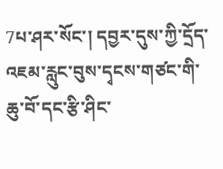7པ་ཤར་སོང་། དབྱར་དུས་ཀྱི་དྲོད་འཇམ་རླུང་བུས་དྭངས་གཙང་གི་ཆུ་བོ་དང་རྩི་ཤིང་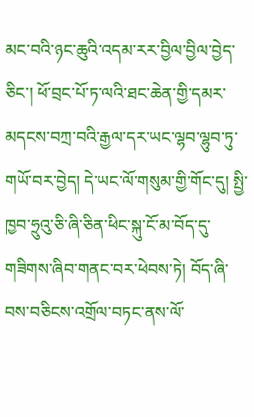མང་བའི་ཉང་ཆུའི་འདམ་རར་བྱིལ་བྱིལ་བྱེད་ཅིང་། ཕོ་བྲང་པོ་ཏ་ལའི་ཐང་ཆེན་གྱི་དམར་མདངས་བཀྲ་བའི་རྒྱལ་དར་ཡང་ལྷབ་ལྷུབ་ཏུ་གཡོ་བར་བྱེད། དེ་ཡང་ལོ་གསུམ་གྱི་གོང་དུ། སྤྱི་ཁྱབ་ཧྲུའུ་ཅི་ཞི་ཅིན་ཕིང་སྐུ་ངོ་མ་བོད་དུ་གཟིགས་ཞིབ་གནང་བར་ཕེབས་ཏེ། བོད་ཞི་བས་བཅིངས་འགྲོལ་བཏང་ནས་ལོ་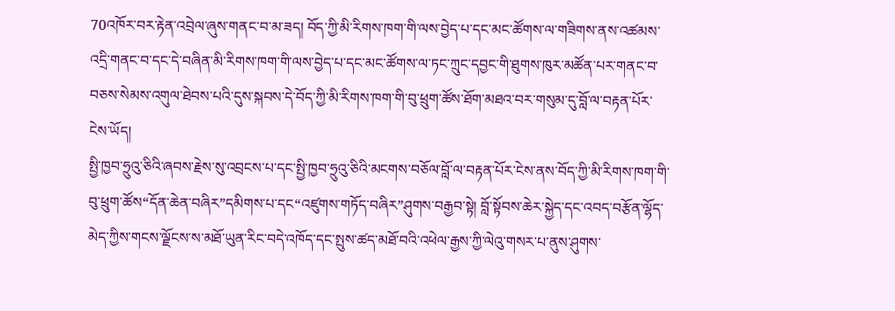70འཁོར་བར་རྟེན་འབྲེལ་ཞུས་གནང་བ་མ་ཟད། བོད་ཀྱི་མི་རིགས་ཁག་གི་ལས་བྱེད་པ་དང་མང་ཚོགས་ལ་གཟིགས་ནས་འཚམས་འདྲི་གནང་བ་དང་དེ་བཞིན་མི་རིགས་ཁག་གི་ལས་བྱེད་པ་དང་མང་ཚོགས་ལ་ཏང་ཀྲུང་དབྱང་གི་ཐུགས་ཁུར་མཚོན་པར་གནང་བ་བཅས་སེམས་འགུལ་ཐེབས་པའི་དུས་སྐབས་དེ་བོད་ཀྱི་མི་རིགས་ཁག་གི་བུ་ཕྲུག་ཚོས་ཐོག་མཐའ་བར་གསུམ་དུ་བློ་ལ་བརྟན་པོར་ངེས་ཡོད།
སྤྱི་ཁྱབ་ཧྲུའུ་ཅིའི་ཞབས་རྗེས་སུ་འབྲངས་པ་དང་སྤྱི་ཁྱབ་ཧྲུའུ་ཅིའི་མངགས་བཅོལ་བློ་ལ་བརྟན་པོར་ངེས་ནས་བོད་ཀྱི་མི་རིགས་ཁག་གི་བུ་ཕྲུག་ཚོས“དོན་ཆེན་བཞིར”དམིགས་པ་དང“འཛུགས་གཏོད་བཞིར”ཤུགས་བརྒྱབ་སྟེ། བློ་སྟོབས་ཆེར་སྐྱེད་དང་འབད་བརྩོན་ལྷོད་མེད་ཀྱིས་གངས་ལྗོངས་ས་མཐོ་ཡུན་རིང་བདེ་འཁོད་དང་སྤུས་ཚད་མཐོ་བའི་འཕེལ་རྒྱས་ཀྱི་ལེའུ་གསར་པ་ནུས་ཤུགས་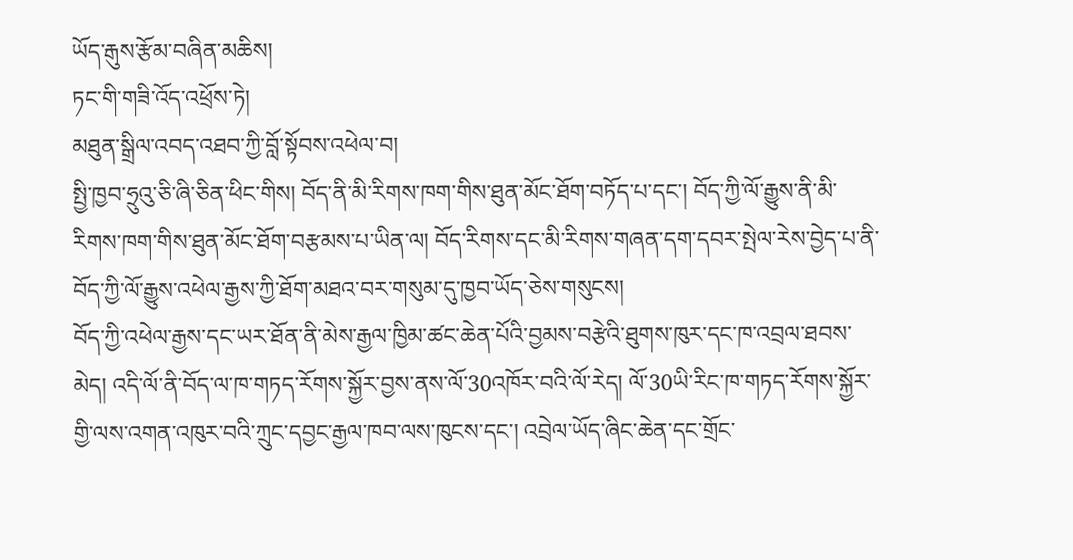ཡོད་རྒུས་རྩོམ་བཞིན་མཆིས།
ཏང་གི་གཟི་འོད་འཕྲོས་ཏེ།
མཐུན་སྒྲིལ་འབད་འཐབ་ཀྱི་བློ་སྟོབས་འཕེལ་བ།
སྤྱི་ཁྱབ་ཧྲུའུ་ཅི་ཞི་ཅིན་ཕིང་གིས། བོད་ནི་མི་རིགས་ཁག་གིས་ཐུན་མོང་ཐོག་བཏོད་པ་དང་། བོད་ཀྱི་ལོ་རྒྱུས་ནི་མི་རིགས་ཁག་གིས་ཐུན་མོང་ཐོག་བརྩམས་པ་ཡིན་ལ། བོད་རིགས་དང་མི་རིགས་གཞན་དག་དབར་སྤེལ་རེས་བྱེད་པ་ནི་བོད་ཀྱི་ལོ་རྒྱུས་འཕེལ་རྒྱས་ཀྱི་ཐོག་མཐའ་བར་གསུམ་དུ་ཁྱབ་ཡོད་ཅེས་གསུངས།
བོད་ཀྱི་འཕེལ་རྒྱས་དང་ཡར་ཐོན་ནི་མེས་རྒྱལ་ཁྱིམ་ཚང་ཆེན་པོའི་བྱམས་བརྩེའི་ཐུགས་ཁུར་དང་ཁ་འབྲལ་ཐབས་མེད། འདི་ལོ་ནི་བོད་ལ་ཁ་གཏད་རོགས་སྐྱོར་བྱས་ནས་ལོ་30འཁོར་བའི་ལོ་རེད། ལོ་30ཡི་རིང་ཁ་གཏད་རོགས་སྐྱོར་གྱི་ལས་འགན་འཁུར་བའི་ཀྲུང་དབྱང་རྒྱལ་ཁབ་ལས་ཁུངས་དང་། འབྲེལ་ཡོད་ཞིང་ཆེན་དང་གྲོང་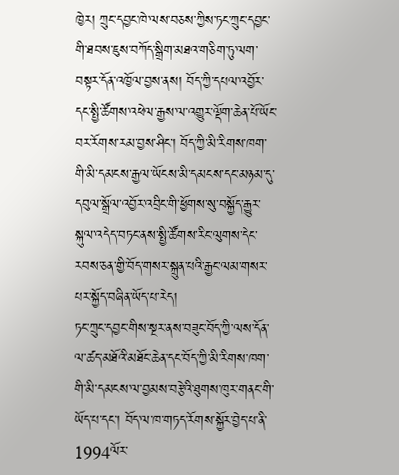ཁྱེར། ཀྲུང་དབྱང་ཁེ་ལས་བཅས་ཀྱིས་ཏང་ཀྲུང་དབྱང་གི་ཐབས་ཇུས་བཀོད་སྒྲིག་མཐའ་གཅིག་ཏུ་ལག་བསྟར་དོན་འཁྱོལ་བྱས་ནས། བོད་ཀྱི་དཔལ་འབྱོར་དང་སྤྱི་ཚོགས་འཕེལ་རྒྱས་ལ་འགྱུར་ལྡོག་ཆེན་པོ་ཡོང་བར་རོགས་རམ་བྱས་ཤིང་། བོད་ཀྱི་མི་རིགས་ཁག་གི་མི་དམངས་རྒྱལ་ཡོངས་མི་དམངས་དང་མཉམ་དུ་དབུལ་སྒྲོལ་འབྱོར་འབྲིང་གི་ཕྱོགས་སུ་བསྐྱོད་རྒྱུར་སྐུལ་འདེད་བཏང་ནས་སྤྱི་ཚོགས་རིང་ལུགས་དེང་རབས་ཅན་གྱི་བོད་གསར་སྐྲུན་པའི་རྒྱང་ལམ་གསར་པར་སྐྱོད་བཞིན་ཡོད་པ་རེད།
ཏང་ཀྲུང་དབྱང་གིས་སྔར་ནས་བཟུང་བོད་ཀྱི་ལས་དོན་ལ་ཚད་མཐོའི་མཐོང་ཆེན་དང་བོད་ཀྱི་མི་རིགས་ཁག་གི་མི་དམངས་ལ་བྱམས་བརྩེའི་ཐུགས་ཁུར་གནང་གི་ཡོད་པ་དང་། བོད་ལ་ཁ་གཏད་རོགས་སྐྱོར་བྱེད་པ་ནི་1994ལོར་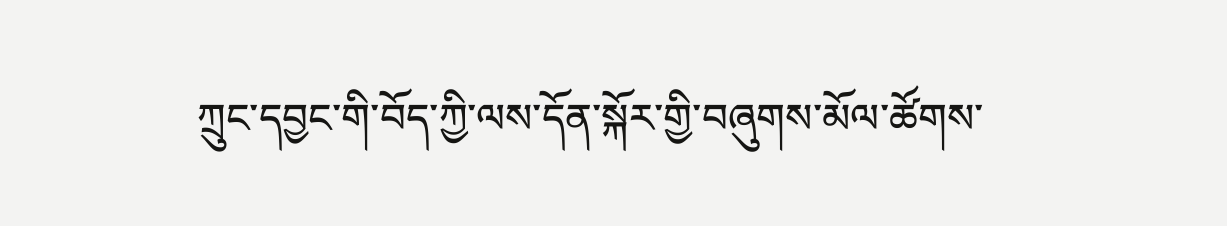ཀྲུང་དབྱང་གི་བོད་ཀྱི་ལས་དོན་སྐོར་གྱི་བཞུགས་མོལ་ཚོགས་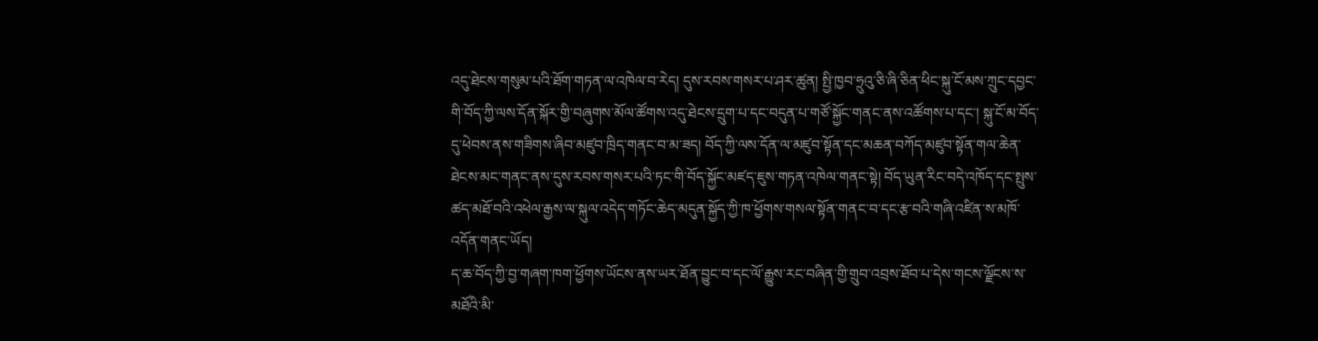འདུ་ཐེངས་གསུམ་པའི་ཐོག་གཏན་ལ་འཁེལ་བ་རེད། དུས་རབས་གསར་པ་ཤར་ཚུན། སྤྱི་ཁྱབ་ཧྲུའུ་ཅི་ཞི་ཅིན་ཕིང་སྐུ་ངོ་མས་ཀྲུང་དབྱང་གི་བོད་ཀྱི་ལས་དོན་སྐོར་གྱི་བཞུགས་མོལ་ཚོགས་འདུ་ཐེངས་དྲུག་པ་དང་བདུན་པ་གཙོ་སྐྱོང་གནང་ནས་འཚོགས་པ་དང་། སྐུ་ངོ་མ་བོད་དུ་ཕེབས་ནས་གཟིགས་ཞིབ་མཛུབ་ཁྲིད་གནང་བ་མ་ཟད། བོད་ཀྱི་ལས་དོན་ལ་མཛུབ་སྟོན་དང་མཆན་བཀོད་མཛུབ་སྟོན་གལ་ཆེན་ཐེངས་མང་གནང་ནས་དུས་རབས་གསར་པའི་ཏང་གི་བོད་སྐྱོང་མཛད་ཇུས་གཏན་འཁེལ་གནང་སྟེ། བོད་ཡུན་རིང་བདེ་འཁོད་དང་སྤུས་ཚད་མཐོ་བའི་འཕེལ་རྒྱས་ལ་སྐུལ་འདེད་གཏོང་ཆེད་མདུན་སྐྱོད་ཀྱི་ཁ་ཕྱོགས་གསལ་སྟོན་གནང་བ་དང་རྩ་བའི་གཞི་འཛིན་ས་མཁོ་འདོན་གནང་ཡོད།
ད་ཆ་བོད་ཀྱི་བྱ་གཞག་ཁག་ཕྱོགས་ཡོངས་ནས་ཡར་ཐོན་བྱུང་བ་དང་ལོ་རྒྱུས་རང་བཞིན་གྱི་གྲུབ་འབྲས་ཐོབ་པ་དེས་གངས་ལྗོངས་ས་མཐོའི་མི་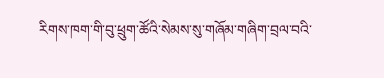རིགས་ཁག་གི་བུ་ཕྲུག་ཚོའི་སེམས་སུ་གཞོམ་གཞིག་བྲལ་བའི་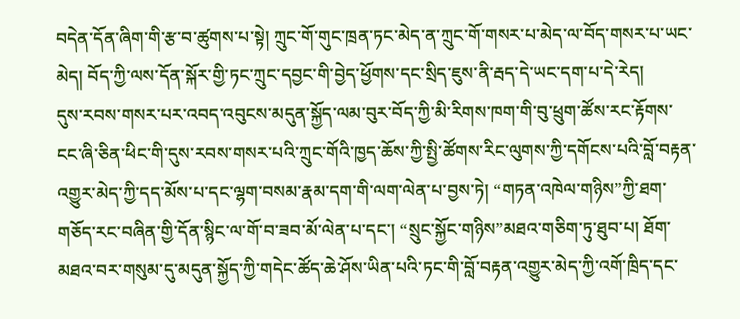བདེན་དོན་ཞིག་གི་རྩ་བ་ཚུགས་པ་སྟེ། ཀྲུང་གོ་གུང་ཁྲན་ཏང་མེད་ན་ཀྲུང་གོ་གསར་པ་མེད་ལ་བོད་གསར་པ་ཡང་མེད། བོད་ཀྱི་ལས་དོན་སྐོར་གྱི་ཏང་ཀྲུང་དབྱང་གི་བྱེད་ཕྱོགས་དང་སྲིད་ཇུས་ནི་རྦད་དེ་ཡང་དག་པ་དེ་རེད།
དུས་རབས་གསར་པར་འབད་འབུངས་མདུན་སྐྱོད་ལམ་བུར་བོད་ཀྱི་མི་རིགས་ཁག་གི་བུ་ཕྲུག་ཚོས་རང་རྟོགས་ངང་ཞི་ཅིན་ཕིང་གི་དུས་རབས་གསར་པའི་ཀྲུང་གོའི་ཁྱད་ཆོས་ཀྱི་སྤྱི་ཚོགས་རིང་ལུགས་ཀྱི་དགོངས་པའི་བློ་བརྟན་འགྱུར་མེད་ཀྱི་དད་མོས་པ་དང་ལྷག་བསམ་རྣམ་དག་གི་ལག་ལེན་པ་བྱས་ཏེ། “གཏན་འཁེལ་གཉིས”ཀྱི་ཐག་གཅོད་རང་བཞིན་གྱི་དོན་སྙིང་ལ་གོ་བ་ཟབ་མོ་ལེན་པ་དང་། “སྲུང་སྐྱོང་གཉིས”མཐའ་གཅིག་ཏུ་ཐུབ་པ། ཐོག་མཐའ་བར་གསུམ་དུ་མདུན་སྐྱོད་ཀྱི་གདེང་ཚོད་ཆེ་ཤོས་ཡིན་པའི་ཏང་གི་བློ་བརྟན་འགྱུར་མེད་ཀྱི་འགོ་ཁྲིད་དང་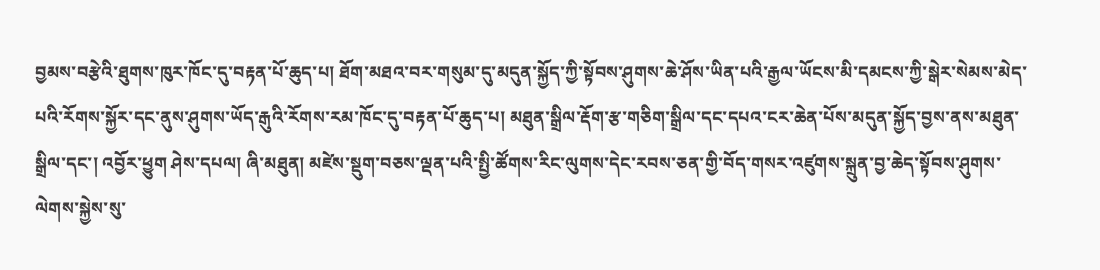བྱམས་བརྩེའི་ཐུགས་ཁུར་ཁོང་དུ་བརྟན་པོ་ཆུད་པ། ཐོག་མཐའ་བར་གསུམ་དུ་མདུན་སྐྱོད་ཀྱི་སྟོབས་ཤུགས་ཆེ་ཤོས་ཡིན་པའི་རྒྱལ་ཡོངས་མི་དམངས་ཀྱི་སྒེར་སེམས་མེད་པའི་རོགས་སྐྱོར་དང་ནུས་ཤུགས་ཡོད་རྒུའི་རོགས་རམ་ཁོང་དུ་བརྟན་པོ་ཆུད་པ། མཐུན་སྒྲིལ་རྡོག་རྩ་གཅིག་སྒྲིལ་དང་དཔའ་ངར་ཆེན་པོས་མདུན་སྐྱོད་བྱས་ནས་མཐུན་སྒྲིལ་དང་། འབྱོར་ཕྱུག ཤེས་དཔལ། ཞི་མཐུན། མཛེས་སྡུག་བཅས་ལྡན་པའི་སྤྱི་ཚོགས་རིང་ལུགས་དེང་རབས་ཅན་གྱི་བོད་གསར་འཛུགས་སྐྲུན་བྱ་ཆེད་སྟོབས་ཤུགས་ལེགས་སྐྱེས་སུ་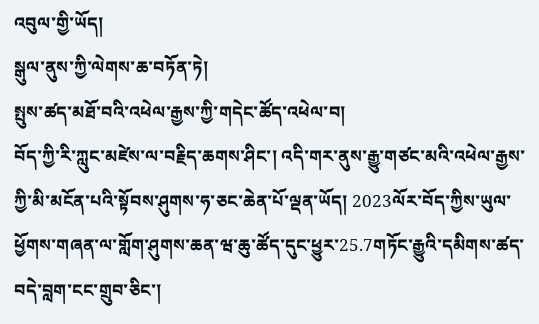འབུལ་གྱི་ཡོད།
སྒུལ་ནུས་ཀྱི་ལེགས་ཆ་བཏོན་ཏེ།
སྤུས་ཚད་མཐོ་བའི་འཕེལ་རྒྱས་ཀྱི་གདེང་ཚོད་འཕེལ་བ།
བོད་ཀྱི་རི་ཀླུང་མཛེས་ལ་བརྗིད་ཆགས་ཤིང་། འདི་གར་ནུས་རྒྱུ་གཙང་མའི་འཕེལ་རྒྱས་ཀྱི་མི་མངོན་པའི་སྟོབས་ཤུགས་ཧ་ཅང་ཆེན་པོ་ལྡན་ཡོད། 2023ལོར་བོད་ཀྱིས་ཡུལ་ཕྱོགས་གཞན་ལ་གློག་ཤུགས་ཆན་ཝ་ཆུ་ཚོད་དུང་ཕྱུར་25.7གཏོང་རྒྱུའི་དམིགས་ཚད་བདེ་བླག་ངང་གྲུབ་ཅིང་།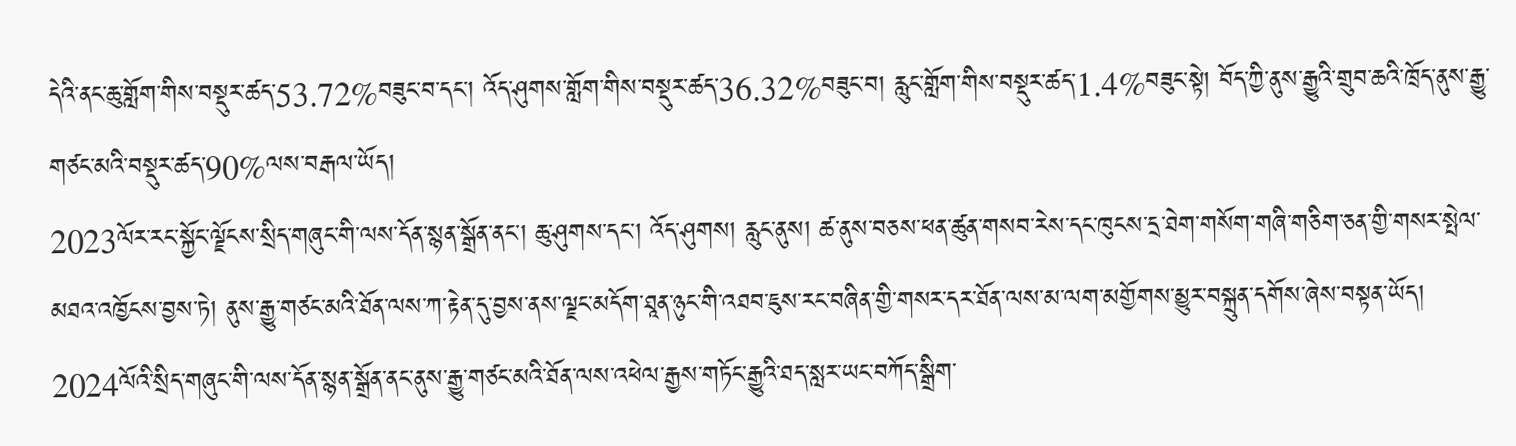དེའི་ནང་ཆུ་གློག་གིས་བསྡུར་ཚད་53.72%བཟུང་བ་དང་། འོད་ཤུགས་གློག་གིས་བསྡུར་ཚད་36.32%བཟུང་བ། རླུང་གློག་གིས་བསྡུར་ཚད་1.4%བཟུང་སྟེ། བོད་ཀྱི་ནུས་རྒྱུའི་གྲུབ་ཆའི་ཁྲོད་ནུས་རྒྱུ་གཙང་མའི་བསྡུར་ཚད་90%ལས་བརྒལ་ཡོད།
2023ལོར་རང་སྐྱོང་ལྗོངས་སྲིད་གཞུང་གི་ལས་དོན་སྙན་སྒྲོན་ནང་། ཆུ་ཤུགས་དང་། འོད་ཤུགས། རླུང་ནུས། ཚ་ནུས་བཅས་ཕན་ཚུན་གསབ་རེས་དང་ཁུངས་དྲ་ཐེག་གསོག་གཞི་གཅིག་ཅན་གྱི་གསར་སྤེལ་མཐའ་འཁྱོངས་བྱས་ཏེ། ནུས་རྒྱུ་གཙང་མའི་ཐོན་ལས་ཀ་རྟེན་དུ་བྱས་ནས་ལྗང་མདོག་ཐཱན་ཉུང་གི་འཐབ་ཇུས་རང་བཞིན་གྱི་གསར་དར་ཐོན་ལས་མ་ལག་མགྱོགས་མྱུར་བསྐྲུན་དགོས་ཞེས་བསྟན་ཡོད། 2024ལོའི་སྲིད་གཞུང་གི་ལས་དོན་སྙན་སྒྲོན་ནང་ནུས་རྒྱུ་གཙང་མའི་ཐོན་ལས་འཕེལ་རྒྱས་གཏོང་རྒྱུའི་ཐད་སླར་ཡང་བཀོད་སྒྲིག་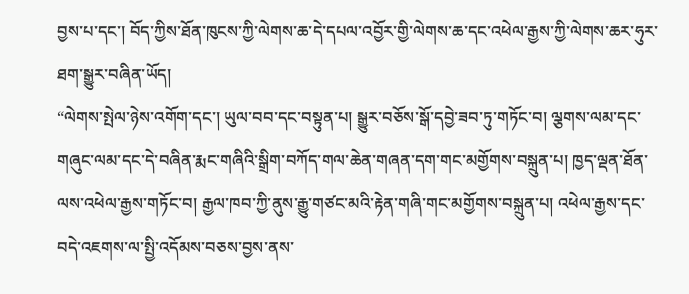བྱས་པ་དང་། བོད་ཀྱིས་ཐོན་ཁུངས་ཀྱི་ལེགས་ཆ་དེ་དཔལ་འབྱོར་གྱི་ལེགས་ཆ་དང་འཕེལ་རྒྱས་ཀྱི་ལེགས་ཆར་ཧུར་ཐག་སྒྱུར་བཞིན་ཡོད།
“ལེགས་སྤེལ་ཉེས་འགོག་དང་། ཡུལ་བབ་དང་བསྟུན་པ། སྒྱུར་བཅོས་སྒོ་དབྱེ་ཟབ་ཏུ་གཏོང་བ། ལྕགས་ལམ་དང་གཞུང་ལམ་དང་དེ་བཞིན་རྨང་གཞིའི་སྒྲིག་བཀོད་གལ་ཆེན་གཞན་དག་གང་མགྱོགས་བསྐྲུན་པ། ཁྱད་ལྡན་ཐོན་ལས་འཕེལ་རྒྱས་གཏོང་བ། རྒྱལ་ཁབ་ཀྱི་ནུས་རྒྱུ་གཙང་མའི་རྟེན་གཞི་གང་མགྱོགས་བསྐྲུན་པ། འཕེལ་རྒྱས་དང་བདེ་འཇགས་ལ་སྤྱི་འདོམས་བཅས་བྱས་ནས་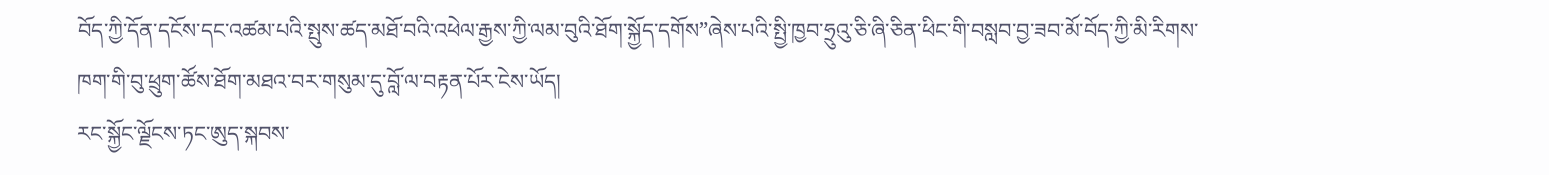བོད་ཀྱི་དོན་དངོས་དང་འཚམ་པའི་སྤུས་ཚད་མཐོ་བའི་འཕེལ་རྒྱས་ཀྱི་ལམ་བུའི་ཐོག་སྐྱོད་དགོས”ཞེས་པའི་སྤྱི་ཁྱབ་ཧྲུའུ་ཅི་ཞི་ཅིན་ཕིང་གི་བསླབ་བྱ་ཟབ་མོ་བོད་ཀྱི་མི་རིགས་ཁག་གི་བུ་ཕྲུག་ཚོས་ཐོག་མཐའ་བར་གསུམ་དུ་བློ་ལ་བརྟན་པོར་ངེས་ཡོད།
རང་སྐྱོང་ལྗོངས་ཏང་ཨུད་སྐབས་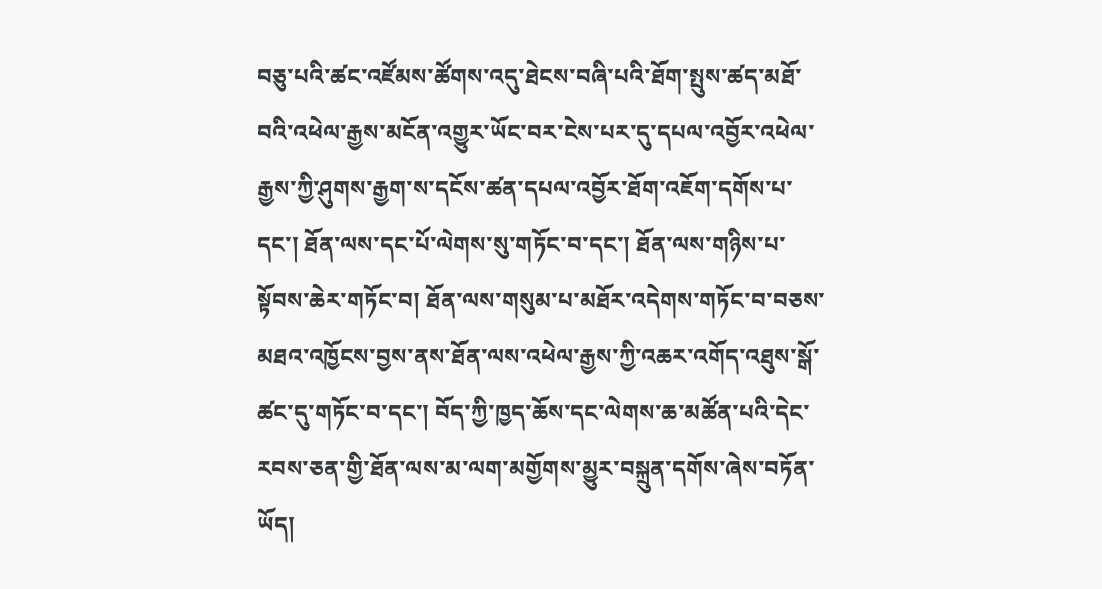བཅུ་པའི་ཚང་འཛོམས་ཚོགས་འདུ་ཐེངས་བཞི་པའི་ཐོག་སྤུས་ཚད་མཐོ་བའི་འཕེལ་རྒྱས་མངོན་འགྱུར་ཡོང་བར་ངེས་པར་དུ་དཔལ་འབྱོར་འཕེལ་རྒྱས་ཀྱི་ཤུགས་རྒྱག་ས་དངོས་ཚན་དཔལ་འབྱོར་ཐོག་འཇོག་དགོས་པ་དང་། ཐོན་ལས་དང་པོ་ལེགས་སུ་གཏོང་བ་དང་། ཐོན་ལས་གཉིས་པ་སྟོབས་ཆེར་གཏོང་བ། ཐོན་ལས་གསུམ་པ་མཐོར་འདེགས་གཏོང་བ་བཅས་མཐའ་འཁྱོངས་བྱས་ནས་ཐོན་ལས་འཕེལ་རྒྱས་ཀྱི་འཆར་འགོད་འཐུས་སྒོ་ཚང་དུ་གཏོང་བ་དང་། བོད་ཀྱི་ཁྱད་ཆོས་དང་ལེགས་ཆ་མཚོན་པའི་དེང་རབས་ཅན་གྱི་ཐོན་ལས་མ་ལག་མགྱོགས་མྱུར་བསྐྲུན་དགོས་ཞེས་བཏོན་ཡོད།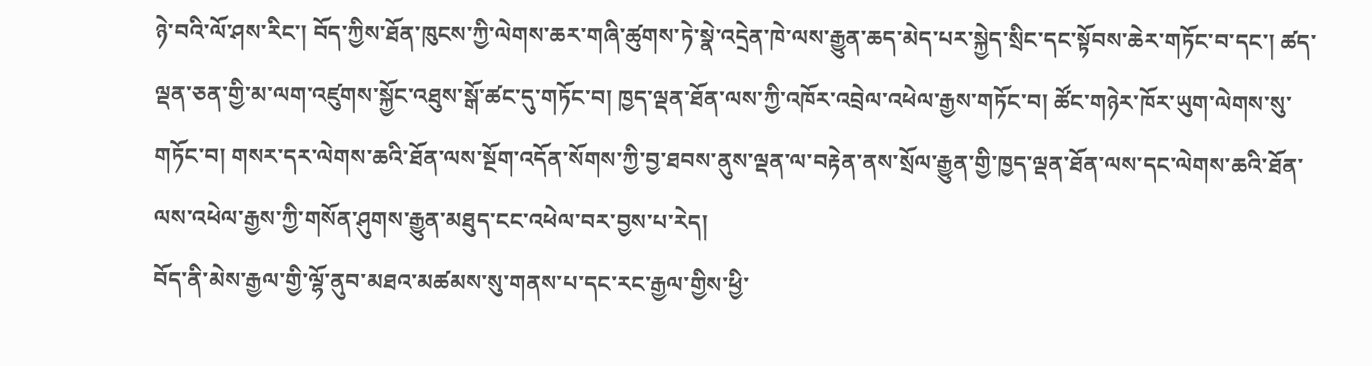ཉེ་བའི་ལོ་ཤས་རིང་། བོད་ཀྱིས་ཐོན་ཁུངས་ཀྱི་ལེགས་ཆར་གཞི་ཚུགས་ཏེ་སྣེ་འདྲེན་ཁེ་ལས་རྒྱུན་ཆད་མེད་པར་སྐྱེད་སྲིང་དང་སྟོབས་ཆེར་གཏོང་བ་དང་། ཚད་ལྡན་ཅན་གྱི་མ་ལག་འཛུགས་སྐྱོང་འཐུས་སྒོ་ཚང་དུ་གཏོང་བ། ཁྱད་ལྡན་ཐོན་ལས་ཀྱི་འཁོར་འབྲེལ་འཕེལ་རྒྱས་གཏོང་བ། ཚོང་གཉེར་ཁོར་ཡུག་ལེགས་སུ་གཏོང་བ། གསར་དར་ལེགས་ཆའི་ཐོན་ལས་སྔོག་འདོན་སོགས་ཀྱི་བྱ་ཐབས་ནུས་ལྡན་ལ་བརྟེན་ནས་སྲོལ་རྒྱུན་གྱི་ཁྱད་ལྡན་ཐོན་ལས་དང་ལེགས་ཆའི་ཐོན་ལས་འཕེལ་རྒྱས་ཀྱི་གསོན་ཤུགས་རྒྱུན་མཐུད་ངང་འཕེལ་བར་བྱས་པ་རེད།
བོད་ནི་མེས་རྒྱལ་གྱི་ལྷོ་ནུབ་མཐའ་མཚམས་སུ་གནས་པ་དང་རང་རྒྱལ་གྱིས་ཕྱི་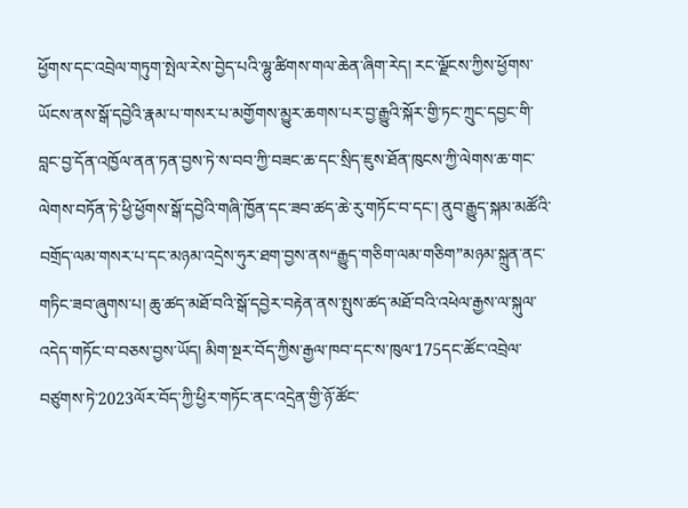ཕྱོགས་དང་འབྲེལ་གཏུག་སྤེལ་རེས་བྱེད་པའི་ལྷུ་ཚིགས་གལ་ཆེན་ཞིག་རེད། རང་ལྗོངས་ཀྱིས་ཕྱོགས་ཡོངས་ནས་སྒོ་དབྱེའི་རྣམ་པ་གསར་པ་མགྱོགས་མྱུར་ཆགས་པར་བྱ་རྒྱུའི་སྐོར་གྱི་ཏང་ཀྲུང་དབྱང་གི་བླང་བྱ་དོན་འཁྱོལ་ནན་ཏན་བྱས་ཏེ་ས་བབ་ཀྱི་བཟང་ཆ་དང་སྲིད་ཇུས་ཐོན་ཁུངས་ཀྱི་ལེགས་ཆ་གང་ལེགས་བཏོན་ཏེ་ཕྱི་ཕྱོགས་སྒོ་དབྱེའི་གཞི་ཁྱོན་དང་ཟབ་ཚད་ཆེ་རུ་གཏོང་བ་དང་། ནུབ་རྒྱུད་སྐམ་མཚོའི་བགྲོད་ལམ་གསར་པ་དང་མཉམ་འདྲེས་ཧུར་ཐག་བྱས་ནས“རྒྱུད་གཅིག་ལམ་གཅིག”མཉམ་སྐྲུན་ནང་གཏིང་ཟབ་ཞུགས་པ། ཆུ་ཚད་མཐོ་བའི་སྒོ་དབྱེར་བརྟེན་ནས་སྤུས་ཚད་མཐོ་བའི་འཕེལ་རྒྱས་ལ་སྐུལ་འདེད་གཏོང་བ་བཅས་བྱས་ཡོད། མིག་སྔར་བོད་ཀྱིས་རྒྱལ་ཁབ་དང་ས་ཁུལ་175དང་ཚོང་འབྲེལ་བཙུགས་ཏེ་2023ལོར་བོད་ཀྱི་ཕྱིར་གཏོང་ནང་འདྲེན་གྱི་ཉོ་ཚོང་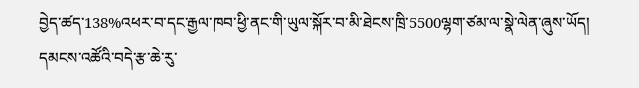བྱེད་ཚད་138%འཕར་བ་དང་རྒྱལ་ཁབ་ཕྱི་ནང་གི་ཡུལ་སྐོར་བ་མི་ཐེངས་ཁྲི་5500ལྷག་ཙམ་ལ་སྣེ་ལེན་ཞུས་ཡོད།
དམངས་འཚོའི་བདེ་རྩ་ཆེ་རུ་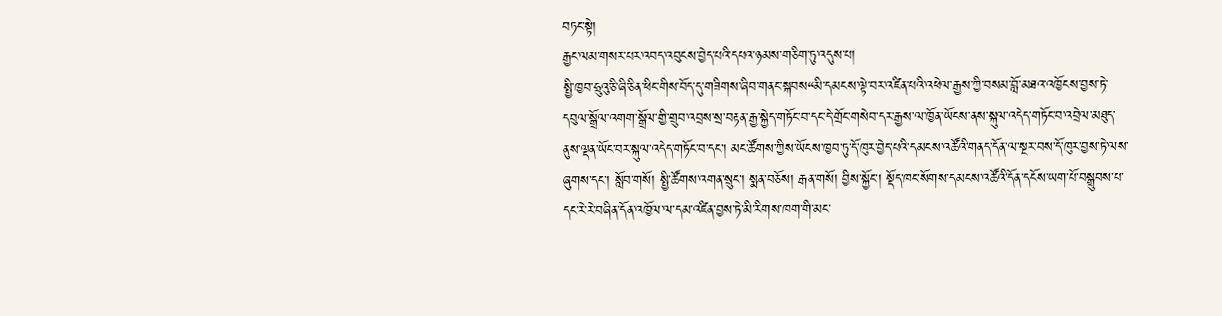བཏང་སྟེ།
རྒྱང་ལམ་གསར་པར་འབད་འབུངས་བྱེད་པའི་དཔའ་ཉམས་གཅིག་ཏུ་འདུས་པ།
སྤྱི་ཁྱབ་ཧྲུའུ་ཅི་ཞི་ཅིན་ཕིང་གིས་བོད་དུ་གཟིགས་ཞིབ་གནང་སྐབས“མི་དམངས་ལྟེ་བར་འཛིན་པའི་འཕེལ་རྒྱས་ཀྱི་བསམ་བློ་མཐའ་འཁྱོངས་བྱས་ཏེ་དབུལ་སྒྲོལ་འགག་སྒྲོལ་གྱི་གྲུབ་འབྲས་སྲ་བརྟན་རྒྱ་སྐྱེད་གཏོང་བ་དང་དེ་གྲོང་གསེབ་དར་རྒྱས་ལ་ཁྱོན་ཡོངས་ནས་སྐུལ་འདེད་གཏོང་བ་འབྲེལ་མཐུད་ནུས་ལྡན་ཡོང་བར་སྐུལ་འདེད་གཏོང་བ་དང་། མང་ཚོགས་ཀྱིས་ཡོངས་ཁྱབ་ཏུ་དོ་ཁུར་བྱེད་པའི་དམངས་འཚོའི་གནད་དོན་ལ་སྔར་བས་དོ་ཁུར་བྱས་ཏེ་ལས་ཞུགས་དང་། སློབ་གསོ། སྤྱི་ཚོགས་འགན་སྲུང་། སྨན་བཅོས། རྒན་གསོ། བྱིས་སྐྱོང་། སྡོད་ཁང་སོགས་དམངས་འཚོའི་དོན་དངོས་ཡག་པོ་བསྒྲུབས་པ་དང་རེ་རེ་བཞིན་དོན་འཁྱོལ་ལ་དམ་འཛིན་བྱས་ཏེ་མི་རིགས་ཁག་གི་མང་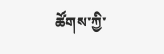ཚོགས་ཀྱི་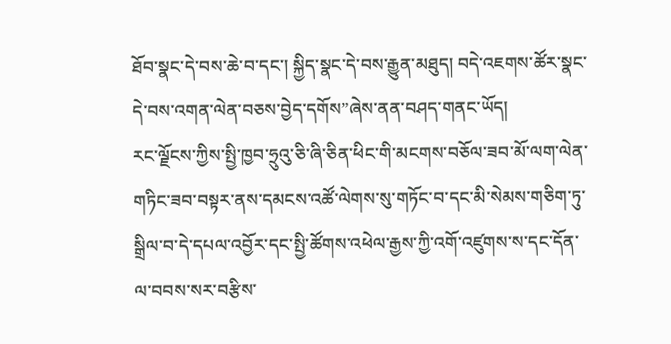ཐོབ་སྣང་དེ་བས་ཆེ་བ་དང་། སྐྱིད་སྣང་དེ་བས་རྒྱུན་མཐུད། བདེ་འཇགས་ཚོར་སྣང་དེ་བས་འགན་ལེན་བཅས་བྱེད་དགོས”ཞེས་ནན་བཤད་གནང་ཡོད།
རང་ལྗོངས་ཀྱིས་སྤྱི་ཁྱབ་ཧྲུའུ་ཅི་ཞི་ཅིན་ཕིང་གི་མངགས་བཅོལ་ཟབ་མོ་ལག་ལེན་གཏིང་ཟབ་བསྟར་ནས་དམངས་འཚོ་ལེགས་སུ་གཏོང་བ་དང་མི་སེམས་གཅིག་ཏུ་སྒྲིལ་བ་དེ་དཔལ་འབྱོར་དང་སྤྱི་ཚོགས་འཕེལ་རྒྱས་ཀྱི་འགོ་འཛུགས་ས་དང་དོན་ལ་བབས་སར་བརྩིས་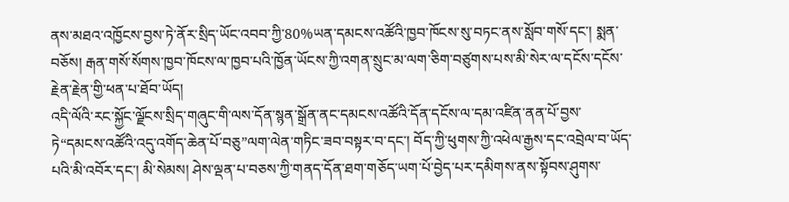ནས་མཐའ་འཁྱོངས་བྱས་ཏེ་ནོར་སྲིད་ཡོང་འབབ་ཀྱི་80%ཡན་དམངས་འཚོའི་ཁྱབ་ཁོངས་སུ་བཏང་ནས་སློབ་གསོ་དང་། སྨན་བཅོས། རྒན་གསོ་སོགས་ཁྱབ་ཁོངས་ལ་ཁྱབ་པའི་ཁྱོན་ཡོངས་ཀྱི་འགན་སྲུང་མ་ལག་ཅིག་བཙུགས་པས་མི་སེར་ལ་དངོས་དངོས་རྗེན་རྗེན་གྱི་ཕན་པ་ཐོབ་ཡོད།
འདི་ལོའི་རང་སྐྱོང་ལྗོངས་སྲིད་གཞུང་གི་ལས་དོན་སྙན་སྒྲོན་ནང་དམངས་འཚོའི་དོན་དངོས་ལ་དམ་འཛིན་ནན་པོ་བྱས་ཏེ“དམངས་འཚོའི་འདུ་འགོད་ཆེན་པོ་བཅུ”ལག་ལེན་གཏིང་ཟབ་བསྟར་བ་དང་། བོད་ཀྱི་ཕུགས་ཀྱི་འཕེལ་རྒྱས་དང་འབྲེལ་བ་ཡོད་པའི་མི་འབོར་དང་། མི་སེམས། ཤེས་ལྡན་པ་བཅས་ཀྱི་གནད་དོན་ཐག་གཅོད་ཡག་པོ་བྱེད་པར་དམིགས་ནས་སྟོབས་ཤུགས་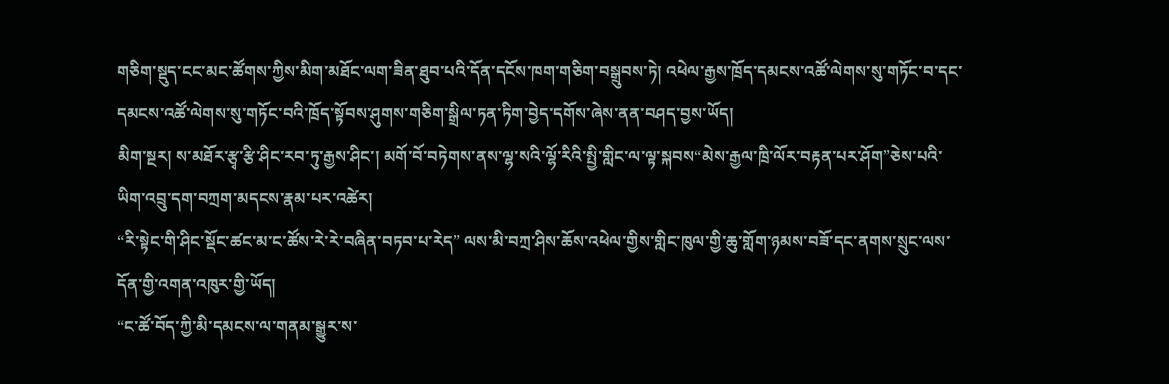གཅིག་སྡུད་ངང་མང་ཚོགས་ཀྱིས་མིག་མཐོང་ལག་ཟིན་ཐུབ་པའི་དོན་དངོས་ཁག་གཅིག་བསྒྲུབས་ཏེ། འཕེལ་རྒྱས་ཁྲོད་དམངས་འཚོ་ལེགས་སུ་གཏོང་བ་དང་དམངས་འཚོ་ལེགས་སུ་གཏོང་བའི་ཁྲོད་སྟོབས་ཤུགས་གཅིག་སྒྲིལ་ཏན་ཏིག་བྱེད་དགོས་ཞེས་ནན་བཤད་བྱས་ཡོད།
མིག་སྔར། ས་མཐོར་རྩྭ་རྩི་ཤིང་རབ་ཏུ་རྒྱས་ཤིང་། མགོ་བོ་བཏེགས་ནས་ལྷ་སའི་ལྷོ་རིའི་སྤྱི་གླིང་ལ་ལྟ་སྐབས“མེས་རྒྱལ་ཁྲི་ལོར་བརྟན་པར་ཤོག”ཅེས་པའི་ཡིག་འབྲུ་དག་བཀྲག་མདངས་རྣམ་པར་འཚེར།
“རི་སྟེང་གི་ཤིང་སྡོང་ཚང་མ་ང་ཚོས་རེ་རེ་བཞིན་བཏབ་པ་རེད” ལས་མི་བཀྲ་ཤིས་ཆོས་འཕེལ་གྱིས་གླིང་ཁུལ་གྱི་ཆུ་གློག་ཉམས་བཟོ་དང་ནགས་སྲུང་ལས་དོན་གྱི་འགན་འཁུར་གྱི་ཡོད།
“ང་ཚོ་བོད་ཀྱི་མི་དམངས་ལ་གནམ་སྒྱུར་ས་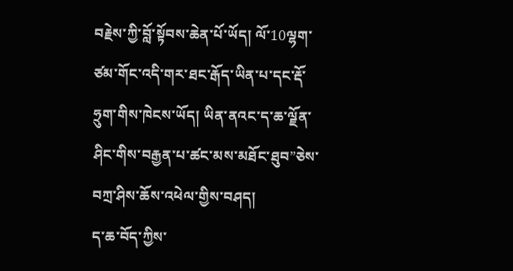བརྗེས་ཀྱི་བློ་སྟོབས་ཆེན་པོ་ཡོད། ལོ་10ལྷག་ཙམ་གོང་འདི་གར་ཐང་རྒོད་ཡིན་པ་དང་རྡོ་ཧྲུག་གིས་ཁེངས་ཡོད། ཡིན་ནའང་ད་ཆ་ལྗོན་ཤིང་གིས་བརྒྱན་པ་ཚང་མས་མཐོང་ཐུབ”ཅེས་བཀྲ་ཤིས་ཆོས་འཕེལ་གྱིས་བཤད།
ད་ཆ་བོད་ཀྱིས་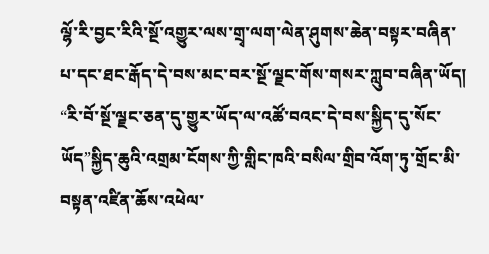ལྷོ་རི་བྱང་རིའི་སྔོ་འགྱུར་ལས་གྲྭ་ལག་ལེན་ཤུགས་ཆེན་བསྟར་བཞིན་པ་དང་ཐང་རྒོད་དེ་བས་མང་བར་སྔོ་ལྗང་གོས་གསར་ཀླུབ་བཞིན་ཡོད།
“རི་བོ་སྔོ་ལྗང་ཅན་དུ་གྱུར་ཡོད་ལ་འཚོ་བའང་དེ་བས་སྐྱིད་དུ་སོང་ཡོད”སྐྱིད་ཆུའི་འགྲམ་ངོགས་ཀྱི་གླིང་ཁའི་བསིལ་གྲིབ་འོག་ཏུ་གྲོང་མི་བསྟན་འཛིན་ཆོས་འཕེལ་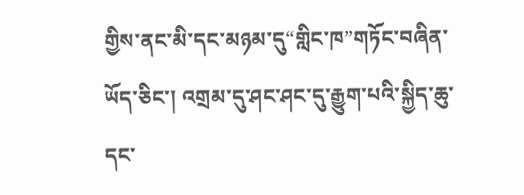གྱིས་ནང་མི་དང་མཉམ་དུ“གླིང་ཁ”གཏོང་བཞིན་ཡོད་ཅིང་། འགྲམ་དུ་ཤང་ཤང་དུ་རྒྱུག་པའི་སྐྱིད་ཆུ་དང་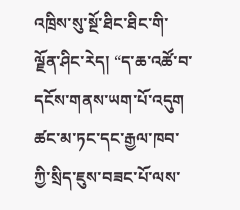འཁྲིས་སུ་སྔོ་ཐིང་ཐིང་གི་ལྗོན་ཤིང་རེད། “ད་ཆ་འཚོ་བ་དངོས་གནས་ཡག་པོ་འདུག ཚང་མ་ཏང་དང་རྒྱལ་ཁབ་ཀྱི་སྲིད་ཇུས་བཟང་པོ་ལས་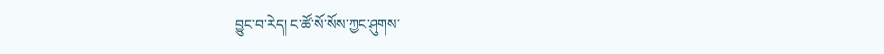བྱུང་བ་རེད། ང་ཚོ་སོ་སོས་ཀྱང་ཤུགས་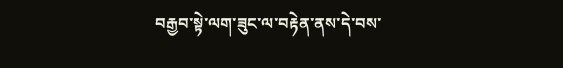བརྒྱབ་སྟེ་ལག་ཟུང་ལ་བརྟེན་ནས་དེ་བས་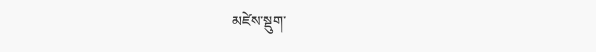མཛེས་སྡུག་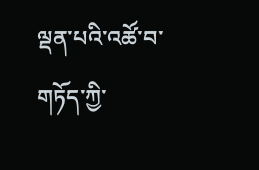ལྡན་པའི་འཚོ་བ་གཏོད་ཀྱི་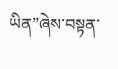ཡིན”ཞེས་བསྟན་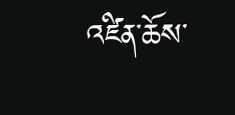འཛིན་ཆོས་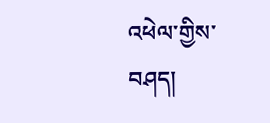འཕེལ་གྱིས་བཤད།